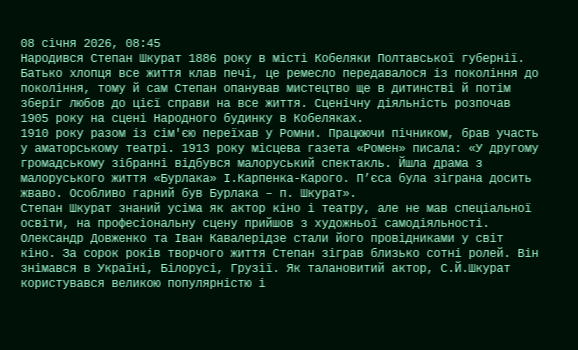08 січня 2026, 08:45
Народився Степан Шкурат 1886 року в місті Кобеляки Полтавської губернії. Батько хлопця все життя клав печі, це ремесло передавалося із покоління до покоління, тому й сам Степан опанував мистецтво ще в дитинстві й потім зберіг любов до цієї справи на все життя. Сценічну діяльність розпочав 1905 року на сцені Народного будинку в Кобеляках.
1910 року разом із сім'єю переїхав у Ромни. Працюючи пічником, брав участь у аматорському театрі. 1913 року місцева газета «Ромен» писала: «У другому громадському зібранні відбувся малоруський спектакль. Йшла драма з малоруського життя «Бурлака» І.Карпенка-Карого. П’єса була зіграна досить жваво. Особливо гарний був Бурлака – п. Шкурат».
Степан Шкурат знаний усіма як актор кіно і театру, але не мав спеціальної освіти, на професіональну сцену прийшов з художньої самодіяльності. Олександр Довженко та Іван Кавалерідзе стали його провідниками у світ кіно. За сорок років творчого життя Степан зіграв близько сотні ролей. Він знімався в Україні, Білорусі, Грузії. Як талановитий актор, С.Й.Шкурат користувався великою популярністю і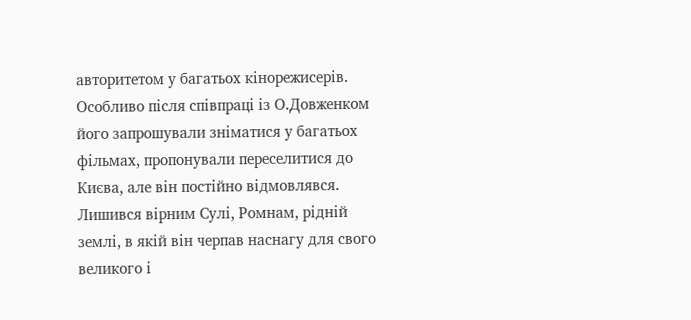авторитетом у багатьох кінорежисерів. Особливо після співпраці із О.Довженком його запрошували зніматися у багатьох фільмах, пропонували переселитися до Києва, але він постійно відмовлявся. Лишився вірним Сулі, Ромнам, рідній землі, в якій він черпав наснагу для свого великого і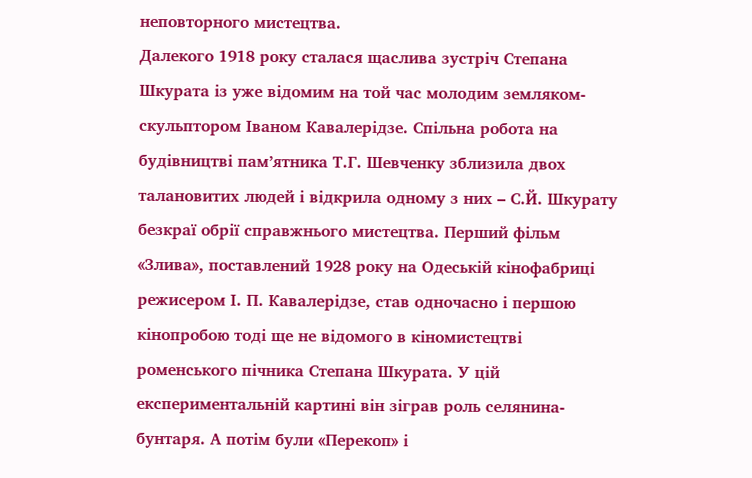неповторного мистецтва.
Далекого 1918 року сталася щаслива зустріч Степана Шкурата із уже відомим на той час молодим земляком-скульптором Іваном Кавалерідзе. Спільна робота на будівництві пам’ятника Т.Г. Шевченку зблизила двох талановитих людей і відкрила одному з них – С.Й. Шкурату безкраї обрії справжнього мистецтва. Перший фільм «Злива», поставлений 1928 року на Одеській кінофабриці режисером І. П. Кавалерідзе, став одночасно і першою кінопробою тоді ще не відомого в кіномистецтві роменського пічника Степана Шкурата. У цій експериментальній картині він зіграв роль селянина-бунтаря. А потім були «Перекоп» і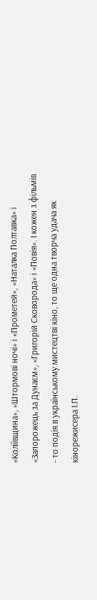«Коліївщина», «Штормові ночі» і «Прометей», «Наталка Полтавка» і «Запорожець за Дунаєм», «Григорій Сковорода» і «Повія». І кожен з фільмів - то подія в українському мистецтві кіно, то ще одна творча удача як кінорежисера І.П.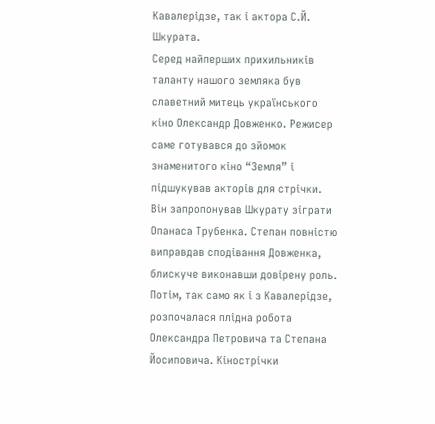Кавалерідзе, так і актора С.Й. Шкурата.
Серед найперших прихильників таланту нашого земляка був славетний митець українського кіно Олександр Довженко. Режисер саме готувався до зйомок знаменитого кіно “Земля” і підшукував акторів для стрічки. Він запропонував Шкурату зіграти Опанаса Трубенка. Степан повністю виправдав сподівання Довженка, блискуче виконавши довірену роль. Потім, так само як і з Кавалерідзе, розпочалася плідна робота Олександра Петровича та Степана Йосиповича. Кінострічки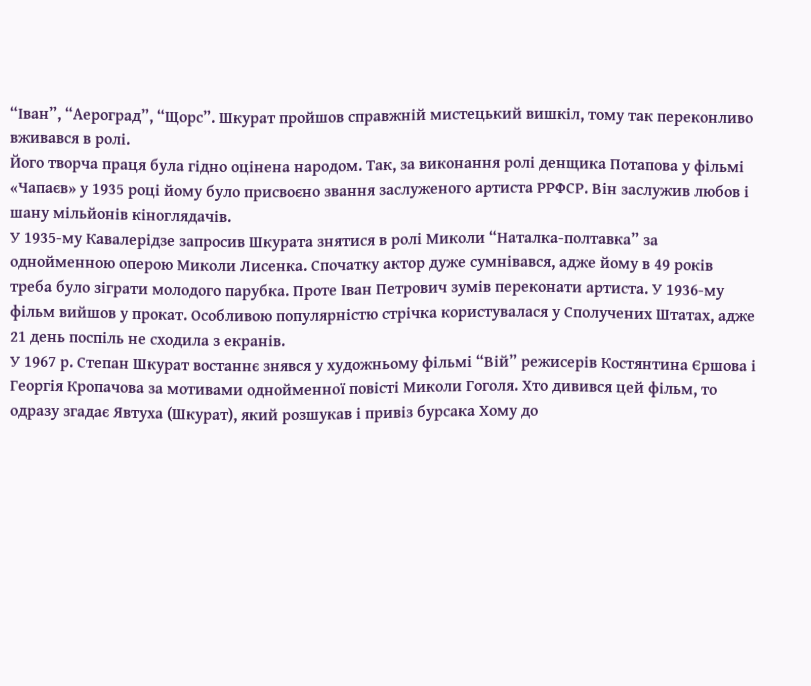“Іван”, “Аероград”, “Щорс”. Шкурат пройшов справжній мистецький вишкіл, тому так переконливо вживався в ролі.
Його творча праця була гідно оцінена народом. Так, за виконання ролі денщика Потапова у фільмі «Чапаєв» у 1935 році йому було присвоєно звання заслуженого артиста РРФСР. Він заслужив любов і шану мільйонів кіноглядачів.
У 1935-му Кавалерідзе запросив Шкурата знятися в ролі Миколи “Наталка-полтавка” за однойменною оперою Миколи Лисенка. Спочатку актор дуже сумнівався, адже йому в 49 років треба було зіграти молодого парубка. Проте Іван Петрович зумів переконати артиста. У 1936-му фільм вийшов у прокат. Особливою популярністю стрічка користувалася у Сполучених Штатах, адже 21 день поспіль не сходила з екранів.
У 1967 р. Степан Шкурат востаннє знявся у художньому фільмі “Вій” режисерів Костянтина Єршова і Георгія Кропачова за мотивами однойменної повісті Миколи Гоголя. Хто дивився цей фільм, то одразу згадає Явтуха (Шкурат), який розшукав і привіз бурсака Хому до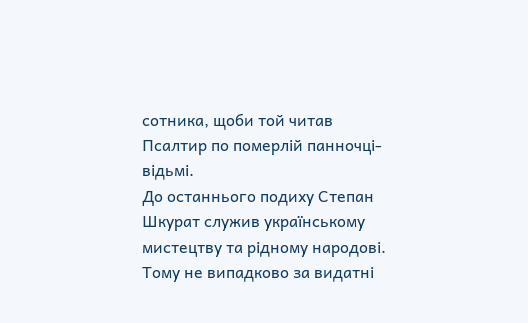сотника, щоби той читав Псалтир по померлій панночці-відьмі.
До останнього подиху Степан Шкурат служив українському мистецтву та рідному народові. Тому не випадково за видатні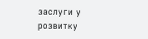заслуги у розвитку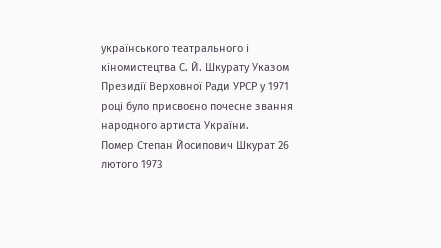українського театрального і кіномистецтва С. Й. Шкурату Указом Президії Верховної Ради УРСР у 1971 році було присвоєно почесне звання народного артиста України.
Помер Степан Йосипович Шкурат 26 лютого 1973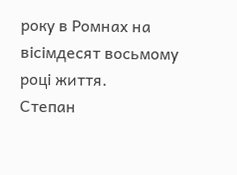року в Ромнах на вісімдесят восьмому році життя.
Степан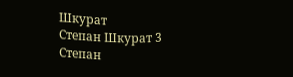Шкурат
Степан Шкурат 3
Степан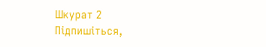Шкурат 2
Підпишіться,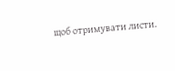щоб отримувати листи.